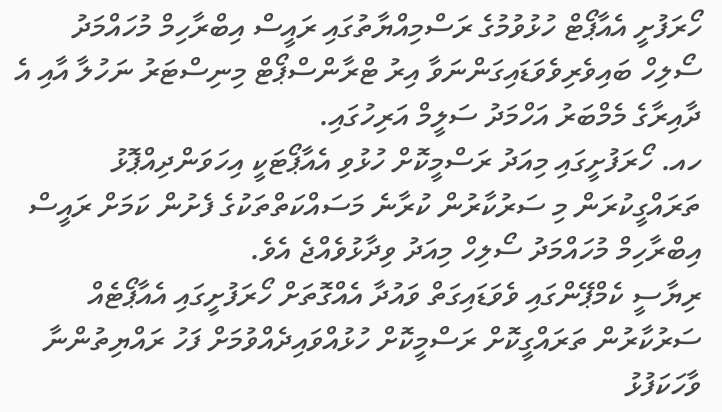ހޯރަފުށީ އެއާޕޯޓް ހުޅުވުމުގެ ރަސްމިއްޔާތުގައި ރައީސް އިބްރާހިމް މުހައްމަދު ސޯލިހް ބައިވެރިވެވަޑައިގަންނަވާ އިރު ޓްރާންސްޕޯޓް މިނިސްޓަރު ނަހުލާ އާއި އެ ދާއިރާގެ މެމްބަރު އަހްމަދު ސަލީމް އަރިހުގައި.
ހއ. ހޯރަފުށީގައި މިއަދު ރަސްމީކޮށް ހުޅުވި އެއާޕޯޓަކީ އިހަވަންދިއްޕޮޅު ތަރައްގީކުރަން މި ސަރުކާރުން ކުރާނެ މަސައްކަތްތަކުގެ ފެށުން ކަމަށް ރައީސް އިބްރާހިމް މުހައްމަދު ސޯލިހް މިއަދު ވިދާޅުވެއްޖެ އެވެ.
ރިޔާސީ ކެމްޕޭންގައި ވެވަޑައިގަތް ވައުދާ އެއްގޮތަށް ހޯރަފުށީގައި އެއާޕޯޓެއް ސަރުކާރުން ތަރައްގީކޮށް ރަސްމީކޮށް ހުޅުއްވައިދެއްވުމަށް ފަހު ރައްޔިތުންނާ ވާހަކަފުޅު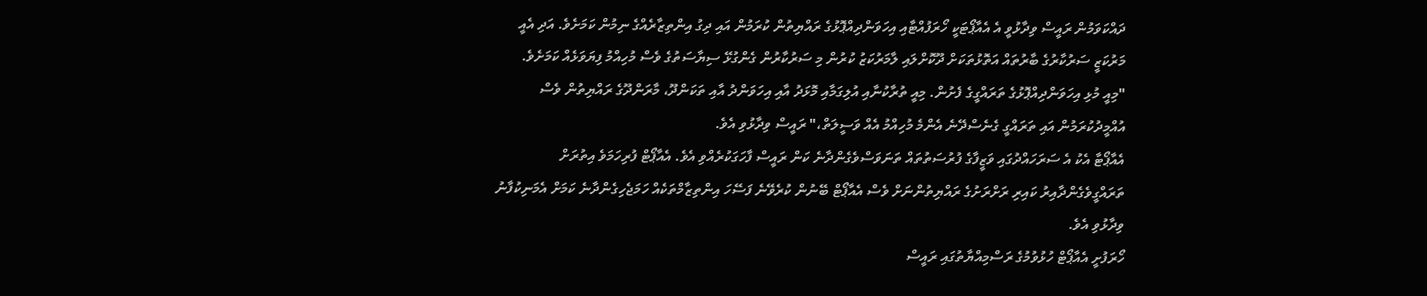ދައްކަވަމުން ރައީސް ވިދާޅުވީ އެ އެއާޕޯޓަކީ ހޯރަފުއްޓާއި އިހަވަންދިއްޕޮޅުގެ ރައްޔިތުން ކުރަމުން އައި ދިގު އިންތިޒާރެއްގެ ނިމުން ކަމަށެވެ. އަދި އެއީ މަރުކަޒީ ސަރުކާރުގެ ބާރުތައް އަތޮޅުތަކަށް ދޫކޮށްލައި ލާމަރުކަޒު ކުރުން މި ސަރުކާރުން ގެންގުޅޭ ސިޔާސަތުގެ ވެސް މުހިއްމު ފިޔަވަޅެއް ކަމަށެވެ.
"މިއީ މުޅި އިހަވަންދިއްޕޮޅުގެ ތަރައްގީގެ ފެށުން. މިއީ ތުރާކުނާއި އުލިގަމާއި މޮޅަދު އާއި އިހަވަންދު އާއި ތަކަންދޫ، މާރަންދޫގެ ރައްޔިތުން ވެސް އުއްމީދުކުރަމުން އައި ތަރައްގީ ގެނެސްދޭނެ އެންމެ މުހިއްމު އެއް ވަސީލަތް،" ރައީސް ވިދާޅުވި އެވެ.
އެއާޕޯޓާ އެކު އެ ސަރަހައްދުގައި ވަޒީފާގެ ފުރުސަތުތައް ތަނަވަސްވެގެންދާނެ ކަން ރައީސް ފާހަގަކުރެއްވި އެވެ. އެއާޕޯޓް ފުރިހަމަވެ އިތުރަށް ތަރައްގީވެގެންދާއިރު ކައިރި ރަށްރަށުގެ ރައްޔިތުންނަށް ވެސް އެއާޕޯޓް ބޭނުން ކުރެވޭނެ ފަސޭހަ އިންތިޒާމްތަކެއް ހަމަޖެހިގެންދާނެ ކަމަށް އެމަނިކުފާނު ވިދާޅުވި އެވެ.
ހޯރަފުށީ އެއާޕޯޓް ހުޅުވުމުގެ ރަސްމިއްޔާތުގައި ރައީސް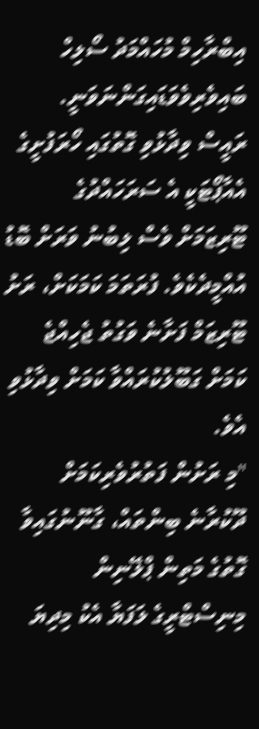އިބްރާހިމް މުހައްމަދު ސޯލިހް ބައިވެރިވެވަޑައިގަންނަވަނީ.
ރައީސް ވިދާޅުވި ގޮތުގައި ހޯރަފުށީގެ އެއާޕޯޓަކީ އެ ސަރަހައްދުގެ ޓޫރިޒަމަށް ވެސް ލިބުނު ވަރަށް ބޮޑު އުއްމީދެކެވެ. ފުރަތަމަ ކަމަކަށް، ރަށު ޓޫރިޒަމް ފަށާނެ ވަގުތު ޖެހިއްޖެ ކަމަށް ގަބޫލުކުރައްވާ ކަމަށް ވިދާޅުވި އެވެ.
"މި ރަށުން ފަތުރުވެރިކަމަށް ދޫކުރާނެ ބިންތައް، ގާނޫނުގައިވާ ގޮތުގެ މަތިން ޕްލޭނިން މިނިސްޓްރީގެ ލަފަޔާ އެކު މިދިޔަ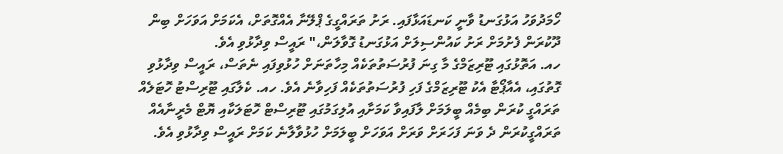ހޯމަދުވަހު އަޅުގަނޑު ވާނީ ކަނޑައަޅާފައި. ރަށު ތަރައްގީގެ ޕްލޭނާ އެއްގޮތަށް، އެކަމަށް އަވަހަށް ބިން ދޫކުރަން ފެށުމަށް ރަށު ކައުންސިލަށް އަޅުގަނޑު ގޮވާލަން،" ރައީސް ވިދާޅުވި އެވެ.
ހއ. އަތޮޅުގައި ޓޫރިޒަމްގެ މާ ގިނަ ފުރުސަތުތަކެއް މިހާތަނަށް ހުޅުވިފައި ނެތަސް، ރައީސް ވިދާޅުވި ގޮތުގައި، އެއާޕޯޓާ އެކު ޓޫރިޒަމްގެ ފަހި ފުރުސަތުތަކެއް ފަހިވާނެ އެވެ. ހއ. ކެލާގައި ޓޫރިސްޓު ހޮޓަލެއް ތަރައްގީ ކުރަން ބިމެއް ބީލަމަށް ލާފައިވާ ކަމަށާއި އުލިގަމުގައި ޓޫރިސްޓް ހޮޓަލަކާއި ޔޮޓް މެރީނާއެއް ތަރައްގީކުރަން ދެ ވަނަ ފަހަރަށް ވަރަށް އަވަހަށް ބީލަމަށް ހުޅުވާލާނެ ކަމަށް ރައީސް ވިދާޅުވި އެވެ.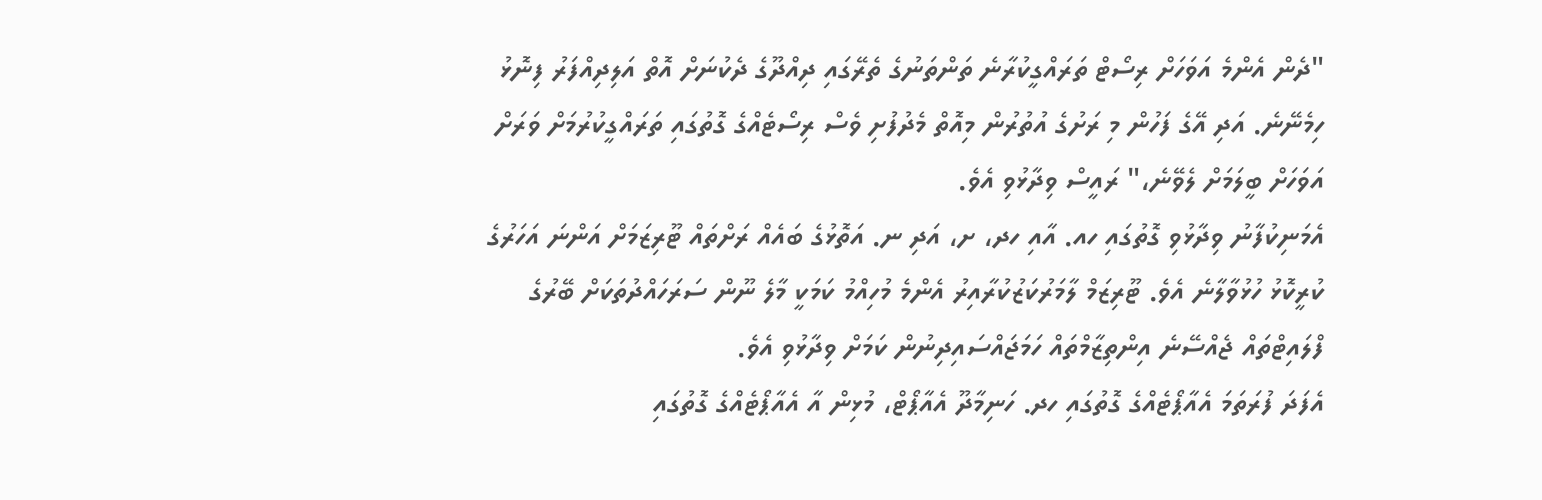"ދެން އެންމެ އަވަހަށް ރިސޯޓް ތަރައްގީކުރާނެ ތަންތަނުގެ ތެރޭގައި ދިއްދޫގެ ދެކުނަށް އޮތް އަލިދިއްފަރު ފިނޮޅު ހިމެނޭނެ. އަދި އޭގެ ފަހުން މި ރަށުގެ އުތުރުން މިއޮތް މެދުފުށި ވެސް ރިސޯޓެއްގެ ގޮތުގައި ތަރައްގީކުރުމަށް ވަރަށް އަވަހަށް ބީލަމަށް ލެވޭނެ،" ރައީސް ވިދާޅުވި އެވެ.
އެމަނިކުފާނު ވިދާޅުވި ގޮތުގައި ހއ. އާއި ހދ، ށ، އަދި ނ. އަތޮޅުގެ ބައެއް ރަށްތައް ޓޫރިޒަމަށް އަންނަ އަހަރުގެ ކުރީކޮޅު ހުޅުވާލާނެ އެވެ. ޓޫރިޒަމް ލާމަރުކަޒުކުރާއިރު އެންމެ މުހިއްމު ކަމަކީ މާލެ ނޫން ސަރަހައްދުތަކަށް ބޭރުގެ ފްލައިޓްތައް ޖެއްސޭނެ އިންތިޒާމްތައް ހަމަޖައްސައިދިނުން ކަމަށް ވިދާޅުވި އެވެ.
އެފަދަ ފުރަތަމަ އެއާޕޯޓެއްގެ ގޮތުގައި ހދ. ހަނިމާދޫ އެއާޕޯޓް، މުޅިން އާ އެއާޕޯޓެއްގެ ގޮތުގައި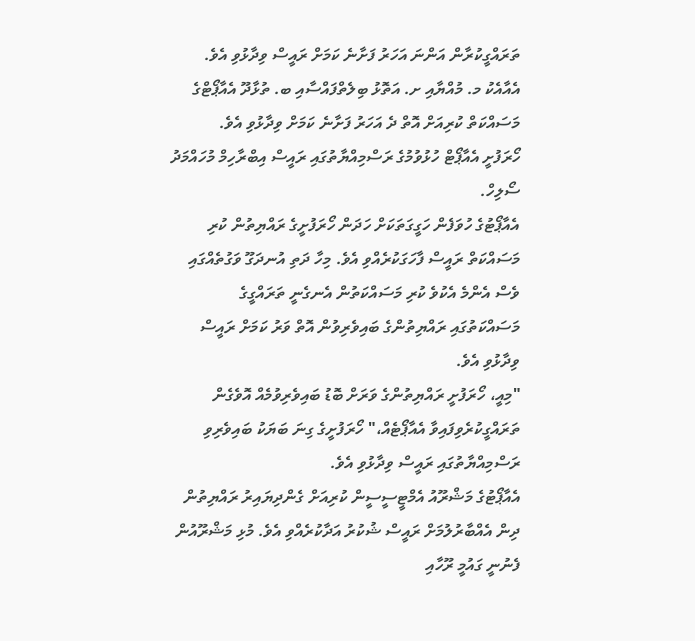ތަރައްގީކުރާން އަންނަ އަހަރު ފަށާނެ ކަމަށް ރައީސް ވިދާޅުވި އެވެ. އެއާއެކު މ. މުއްޔާއި ށ. އަތޮޅު ބިލެތްފައްސާއި ބ. ތުޅާދޫ އެއާޕޯޓްގެ މަސައްކަތް ކުރިއަށް އޮތް ދެ އަހަރު ފަށާނެ ކަމަށް ވިދާޅުވި އެވެ.
ހޯރަފުށީ އެއާޕޯޓް ހުޅުވުމުގެ ރަސްމިއްޔާތުގައި ރައީސް އިބްރާހިމް މުހައްމަދު ސޯލިހް.
އެއާޕޯޓުގެ ހުވަފެން ހަގީގަތަކަށް ހަދަން ހޯރަފުށީގެ ރައްޔިތުން ކުރި މަސައްކަތް ރައީސް ފާހަގަކުރެއްވި އެވެ. މިހާ ދަތި އުނދަގޫ ވަގުތެއްގައި ވެސް އެންމެ އެކުވެ ކުރި މަސައްކަތުން އެނގެނީ ތަރައްގީގެ މަސައްކަތުގައި ރައްޔިތުންގެ ބައިވެރިވުން އޮތް ވަރު ކަމަށް ރައީސް ވިދާޅުވި އެވެ.
"މިއީ، ހޯރަފުށީ ރައްޔިތުންގެ ވަރަށް ބޮޑު ބައިވެރިވުމެއް އޮވެގެން ތަރައްގީކުރެވިފައިވާ އެއާޕޯޓެއް،" ހޯރަފުށީގެ ގިނަ ބަޔަކު ބައިވެރިވި ރަސްމިއްޔާތުގައި ރައީސް ވިދާޅުވި އެވެ.
އެއާޕޯޓުގެ މަޝްރޫއު އެމްޓީސީސީން ކުރިއަށް ގެންދިޔައިރު ރައްޔިތުން ދިން އެއްބާރުލުމަށް ރައީސް ޝުކުރު އަދާކުރެއްވި އެވެ. މުޅި މަޝްރޫއުން ފެނުނީ ގައުމީ ރޫހާއި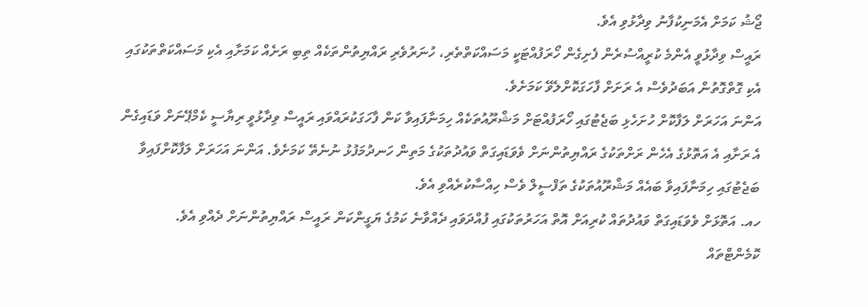ޖޯޝު ކަމަށް އެމަނިކުފާނު ވިދާޅުވި އެވެ.
ރައީސް ވިދާޅުވީ އެންމެ ކުރީއްސުރެން ފެށިގެން ހޯރަފުއްޓަކީ މަސައްކަތްތެރި، ހުނަރުވެރި ރައްޔިތުންތަކެއް ތިބި ރަށެއް ކަމަށާއި އެކި މަސައްކަތްތަކުގައި އެކި ގޮތްގޮތުން އަބަދުވެސް އެ ރަށަށް ފާހަގަކޮށްލެވޭ ކަމަށެވެ.
އަންނަ އަހަރަށް ލަފާކޮށް ހުށަހެޅި ބަޖެޓުގައި ހޯރަފުއްޓަށް މަޝްރޫއުތަކެއް ހިމަނާފައިވާ ކަން ފާހަގަކުރައްވައި ރައީސް ވިދާޅުވީ ރިޔާސީ ކެމްޕޭނަށް ވަޑައިގެން އެ ރަށާއި އެ އަތޮޅުގެ އެހެން ރަށްތަކުގެ ރައްޔިތުންނަށް ވެވަޑައިގަތް ވައުދުތަކުގެ މަތިން ހަނދުމަފުޅު ނުނެތޭ ކަމަށެވެ. އަންނަ އަހަރަށް ލަފާކޮށްފައިވާ ބަޖެޓުގައި ހިމަނާފައިވާ ބައެއް މަޝްރޫއުތަކުގެ ތަފްސީލް ވެސް ހިއްސާކުރެއްވި އެވެ.
ހއ. އަތޮޅަށް ވެވަޑައިގަތް ވައުދުތައް ކުރިއަށް އޮތް އަހަރުތަކުގައި ފުއްދަވައި ދެއްވާނެ ކަމުގެ ޔަގީންކަން ރައީސް ރައްޔިތުންނަށް ދެއްވި އެވެ.
ކޮމެންޓްތައް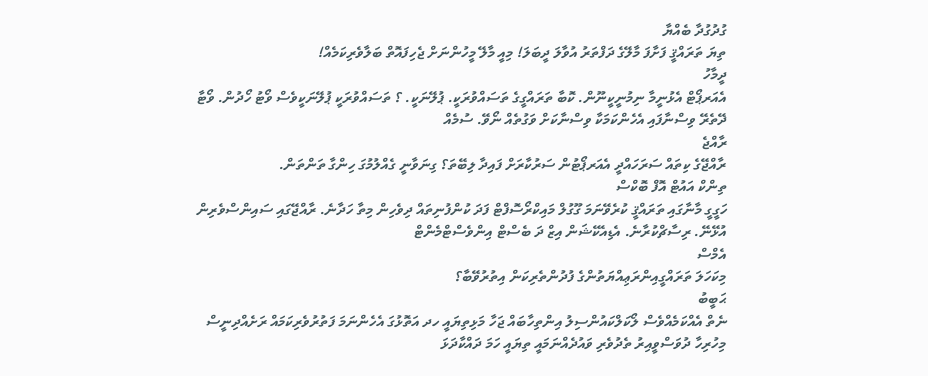ގުދުގުދާ ބެއްޔާ
ތިޔަ ތަރައްޤީ ފަށާފަ މާލޭގެ ދަފްތަރު އުވާލަ ދީބަލަ! މިއީ މާލޭ މީހުންނަށް ޖެހިފައޮތް ބަލާވެރިކަމެއް!
ދީމާހު
އެއަރޕޯޓް އެޅުނީމާ ނިމުނީކީނޫން. ކޮބާ ތަރައްގީގެ ތަސައްވުރަކީ. ޕުލޭނަކީ. ؟ ތަސައްވުރަކީ ޕުލޭނަކީވެސް ވޯޓު ހޯދުން. ވޯޓާ ދޭތެރޭ ވިސްނާފައި އެހެންކަމަކާ ވިސްނާކަށް ވަގުތެއް ނޯވޭ. ސުމެއް
ރާއްޖެ
ރާއްޖޭގެ ކިތައް ސަރަހައްދީ އެއަރޕޯޓުން ސަރުކާރަށް ފައިދާ ލިބޭތަ؟ ގިނަވާނީ ގެއްލުމުގަ ހިންގާ ތަންތަން.
ތިންކް އައުޓް އޮފް ބޮކްސް
ހަގީގީ މާނާގައި ތަރައްޤީ ކުރެވޭނަމަ ގޫގުލް މައިކްރޯސޮފްޓް ފަދަ ކުންފުނިތައް ދިވެހިން މިތާ ހަދާނެ. ރާއްޖޭގައި ސައިންސްވެރިން އުޅޭނޭ. ރިސާޗްކުރާނެ. އެޑިއެކޭޝަން އިޒް ދަ ބެސްޓް އިންވެސްޓްމެންޓް
އެމްސް
މިކަހަލަ ތަރައްގީއިންރަޢިއްޔަތުންގެ ފުދުންތެރިކަން އިތުރުވޭބާ؟
ޙަބީބު
ނެތް އެއްކަމެއްވެސް ލޯކަލްކައުންސިލު އިންތިހާބައް ޖަހާ މަޅިތިޔައީ ހދ އަތޮޅުގަ އެހެންނަމަ ފަތުރުވެރިކަމައް ރަށެއްދިނީސް މިހުރިހާ ދުވަސްވީއިރު ތެދުވެރި ވައުދެއްނަމައީ ތިޔައީ ހަމަ ދައްކާދަޅަ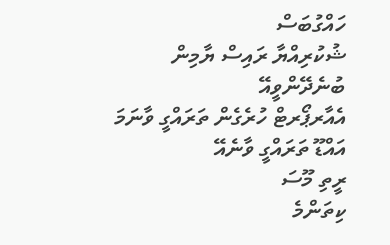ހައްގުބަސް
ޝުކުރިއްޔާ ރައިސް ޔާމިން
ބުނެދޭންވީއޭ
އެއާރޕޯރޓް ހުރެގެން ތަރައްގީ ވާނަމަ އައްޑޫ ތަރައްގީ ވާނެއޭ
ރީތި މޫސަ
ކިތަންމެ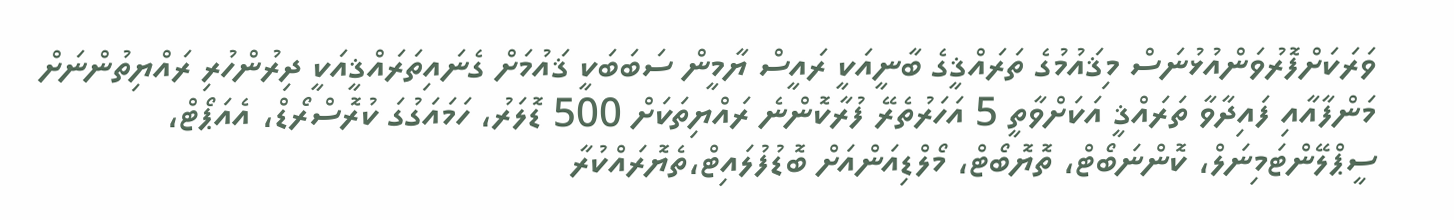ވަރަކަށްފޮރުވަންއުޅުނަސް މިޤައުމުގެ ތަރައްޤީގެ ބާނީއަކީ ރައީސް ޔާމީން ސަބަބަކީ ޤައުމަށް ގެނައިތަރައްޤީއަކީ ދިރުންހުރި ރައްޔިތުންނަށް މަންފާއާއި ފައިދާވާ ތަރައްޤީ އަކަށްވާތީ 5 އަހަރުތެރޭ ފުރާކޮންނެ ރައްޔިތަކަށް 500 ޑޮލަރު، ހަމައަގުގަ ކުރޮސްރޯޑް، އެއަޕޯޓް، ސީޕްލޭންޓަމިނަލް، ކޮންނަބޯޓް، ތޮޔޮބޯޓް، މޯލްޑިއަންއަށް ބޮޑުފުލައިޓް،ތެޔޮރައްކުރާ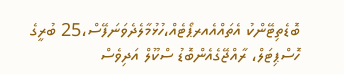ބޮޑެތިޓޭންކު އެތައްއެއރޕޯޓެއް،ހުޅުމާލެދެވަނަފޭސް،25 ބުރީގެ ހޮސްޕިޓަލް، ރާއްޖޭގެއެންބޮޑު ސްކޫލް އަދިވެސް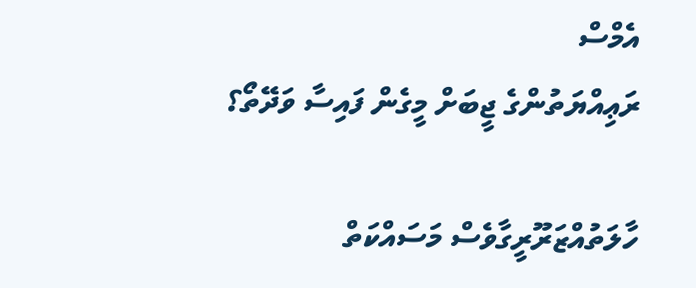އެމްސް
ރަޢިއްޔަތުންގެ ޖީބަށް މީގެން ފައިސާ ވަދޭތޯ؟

ހާލަތުއްޒަރޫރީގާވެސް މަސައްކަތް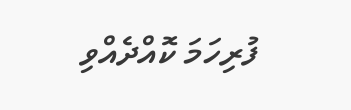ފުރިހަމަ ކޮއްދެއްވި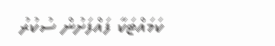ކަމައްޓަކާ ފައްފަށުން ސުކުރު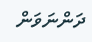ދަންނަވަން